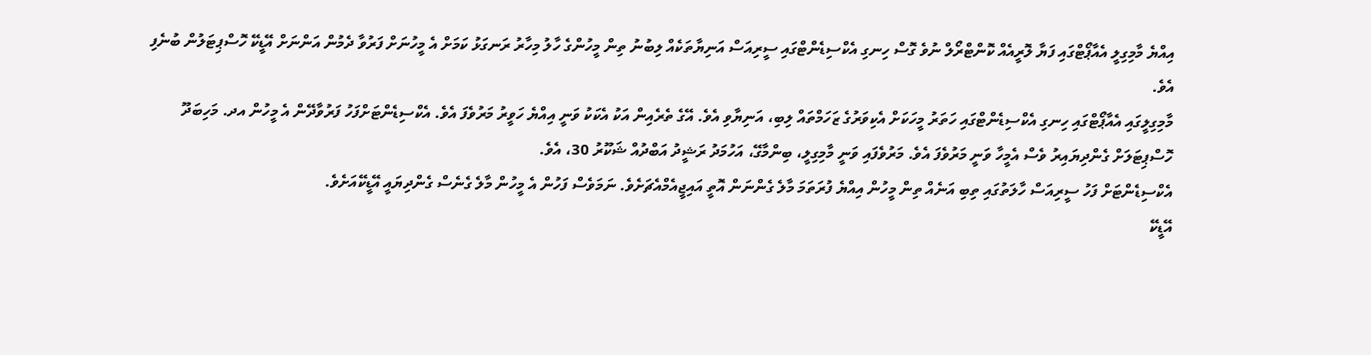އިއްޔެ މާމިގިލީ އެއާޕޯޓްގައި ފަޔާ ލޮރީއެއް ކޮންޓްރޯލް ނުވެ ގޮސް ހިނގި އެކްސިޑެންޓްގައި ސީރިއަސް އަނިޔާތަކެއް ލިބުނު ތިން މީހުންގެ ހާލު މިހާރު ރަނގަޅު ކަމަށް އެ މީހުނަށް ފަރުވާ ދެމުން އަންނަށް އޭޑީކޭ ހޮސްޕިޓަލުން ބުނެފި އެވެ.
މާމިގިލީގައި އެއާޕޯޓްގައި ހިނގި އެކްސިޑެންޓްގައި ހަތަރު މީހަކަށް އެކިވަރުގެ ޒަހަމްތައް ލިބި، އަނިޔާވި އެވެ. އޭގެ ތެރެއިން އަކު އެކަކު ވަނީ އިއްޔެ ހަވީރު މަރުވެފަ އެވެ. އެކްސިޑެންޓަށްފަހު ފަރުވާދޭން އެ މީހުން އދ. މަހިބަދޫ ހޮސްޕިޓަލަށް ގެންދިޔައިރު ވެސް އެމީހާ ވަނީ މަރުވެފަ އެވެ. މަރުވެފައި ވަނީ މާމިގިލީ، ބިންމާގޭ، އަހުމަދު ރަޝީދު އަބްދުއް ޝަކޫރު 30، އެވެ.
އެކްސިޑެންޓަށް ފަހު ސީރިއަސް ހާލަތުގައި ތިބި އަނެއް ތިން މީހުން އިއްޔެ ފުރަތަމަ މާލެ ގެންނަން އޮތީ އައިޖީއެމްއެޗަށެވެ. ނަމަވެސް ފަހުން އެ މީހުން މާލެ ގެނެސް ގެންދިޔައީ އޭޑީކޭއަށެވެ.
އޭޑީކޭ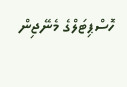ހޮސްޕިޓަލްގެ މެނޭޖިން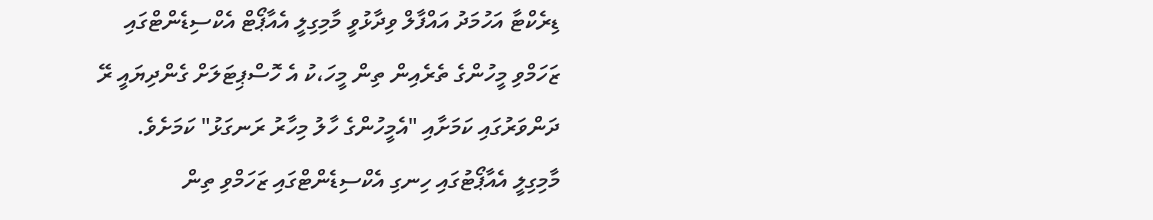ޑިރެކްޓާ އަހުމަދު އައްފާލް ވިދާޅުވީ މާމިގިލީ އެއާޕޯޓް އެކްސިޑެންޓްގައި ޒަހަމްވި މީހުންގެ ތެރެއިން ތިން މީހަ،ކު އެ ހޮސްޕިޓަލަށް ގެންދިޔައީ ރޭ ދަންވަރުގައި ކަމަށާއި "އެމީހުންގެ ހާލު މިހާރު ރަނގަޅު" ކަމަށެވެ.
މާމިގިލީ އެއާޕޯޓުގައި ހިނގި އެކްސިޑެންޓްގައި ޒަހަމްވި ތިން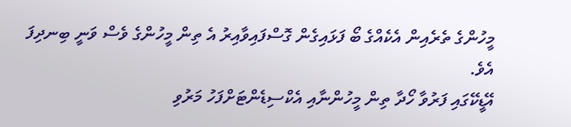މީހުންގެ ތެރެއިން އެކެއްގެ ބޯ ފަޅައިގެން ގޮސްފައިވާއިރު އެ ތިން މީހުންގެ ވެސް ވަނީ ބިނދިފަ އެވެ.
އޭޑީކޭގައި ފަރުވާ ހޯދާ ތިން މީހުންނާއި އެކްސިޑެންޓަށްފަހު މަރުވި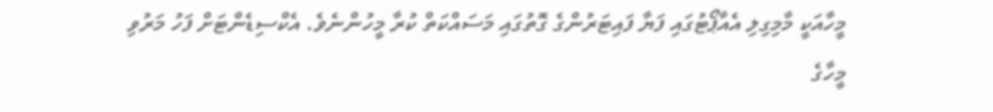މީހާއަކީ މާމިގިލި އެއާޕޯޓުގައި ފަޔާ ފައިޓަރުންގެ ގޮތުގައި މަސައްކަތް ކުރާ މީހުންނެވެ. އެކްސިޑެންޓަށް ފަހު މަރުވި މީހާގެ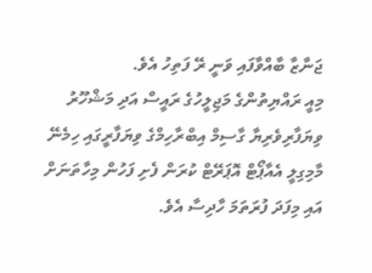ޖަނާޒާ ބާއްވާފައި ވަނީ ރޭ ފަތިހު އެވެ.
މިއީ ރައްޔިތުންގެ މަޖިލީހުގެ ރައީސް އަދި މަޝްހޫރު ވިޔަފާރިވެރިޔާ ގާސިމް އިބްރާހިމްގެ ވިޔަފާރީގައި ހިމެނޭ މާމިގިލީ އެއާޕޯޓް އޮޕަރޭޓް ކުރަން ފެށި ފަހުން މިހާތަނަށް އައި މިފަދަ ފުރަތަމަ ހާދިސާ އެވެ.